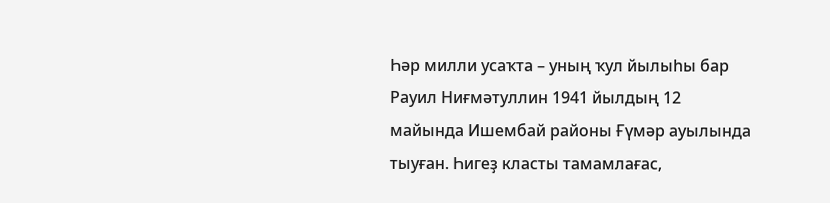Һәр милли усаҡта – уның ҡул йылыһы бар
Рауил Ниғмәтуллин 1941 йылдың 12 майында Ишембай районы Ғүмәр ауылында тыуған. Һигеҙ класты тамамлағас,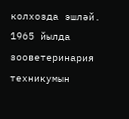колхозда эшләй. 1965 йылда зооветеринария техникумын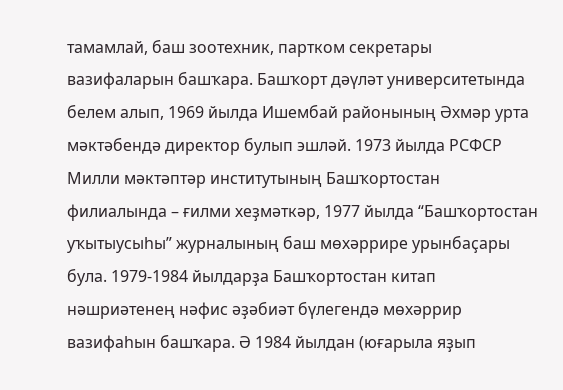тамамлай, баш зоотехник, партком секретары вазифаларын башҡара. Башҡорт дәүләт университетында белем алып, 1969 йылда Ишембай районының Әхмәр урта мәктәбендә директор булып эшләй. 1973 йылда РСФСР Милли мәктәптәр институтының Башҡортостан филиалында – ғилми хеҙмәткәр, 1977 йылда “Башҡортостан уҡытыусыһы” журналының баш мөхәррире урынбаҫары була. 1979-1984 йылдарҙа Башҡортостан китап нәшриәтенең нәфис әҙәбиәт бүлегендә мөхәррир вазифаһын башҡара. Ә 1984 йылдан (юғарыла яҙып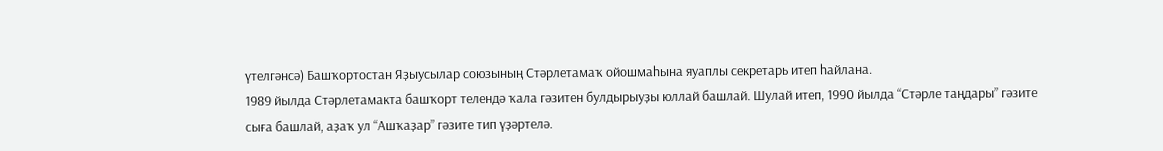үтелгәнсә) Башҡортостан Яҙыусылар союзының Стәрлетамаҡ ойошмаһына яуаплы секретарь итеп һайлана.
1989 йылда Стәрлетамакта башҡорт телендә ҡала гәзитен булдырыуҙы юллай башлай. Шулай итеп, 1990 йылда “Стәрле таңдары” гәзите сыға башлай, аҙаҡ ул “Ашҡаҙар” гәзите тип үҙәртелә.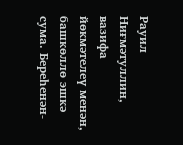Рауил Ниғмәтуллин, вазифа йөкмәтелеү менән, башкөллө эшкә сума. Береһенән-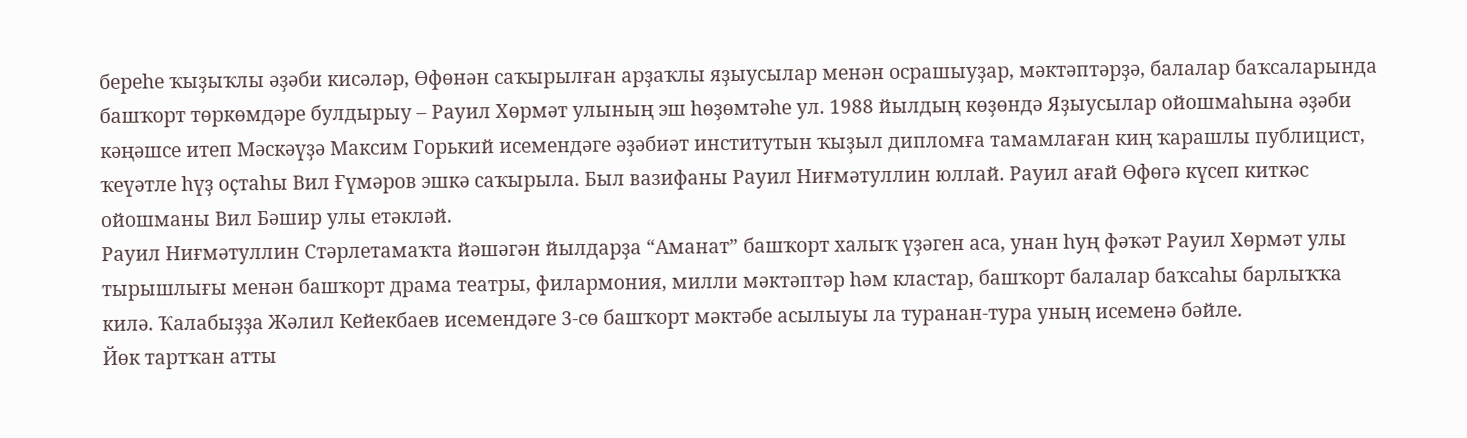береһе ҡыҙыҡлы әҙәби кисәләр, Өфөнән саҡырылған арҙаҡлы яҙыусылар менән осрашыуҙар, мәктәптәрҙә, балалар баҡсаларында башҡорт төркөмдәре булдырыу – Рауил Хөрмәт улының эш һөҙөмтәһе ул. 1988 йылдың көҙөндә Яҙыусылар ойошмаһына әҙәби кәңәшсе итеп Мәскәүҙә Максим Горький исемендәге әҙәбиәт институтын ҡыҙыл дипломға тамамлаған киң ҡарашлы публицист, ҡеүәтле һүҙ оҫтаһы Вил Ғүмәров эшкә саҡырыла. Был вазифаны Рауил Ниғмәтуллин юллай. Рауил ағай Өфөгә күсеп киткәс ойошманы Вил Бәшир улы етәкләй.
Рауил Ниғмәтуллин Стәрлетамаҡта йәшәгән йылдарҙа “Аманат” башҡорт халыҡ үҙәген аса, унан һуң фәҡәт Рауил Хөрмәт улы тырышлығы менән башҡорт драма театры, филармония, милли мәктәптәр һәм кластар, башҡорт балалар баҡсаһы барлыҡҡа килә. Ҡалабыҙҙа Жәлил Кейекбаев исемендәге 3-сө башҡорт мәктәбе асылыуы ла туранан-тура уның исеменә бәйле.
Йөк тартҡан атты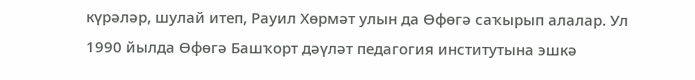күрәләр, шулай итеп, Рауил Хөрмәт улын да Өфөгә саҡырып алалар. Ул 1990 йылда Өфөгә Башҡорт дәүләт педагогия институтына эшкә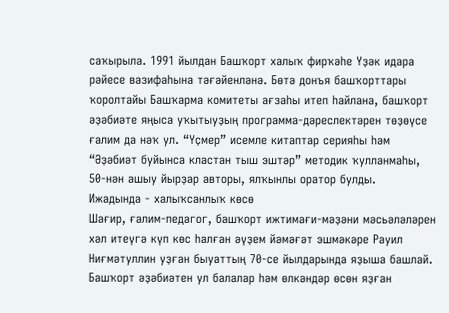саҡырыла. 1991 йылдан Башҡорт халыҡ фирҡәһе Үҙәк идара рәйесе вазифаһына тәғәйенләнә. Бөтә донъя башҡорттары ҡоролтайы Башҡарма комитеты ағзаһы итеп һайлана, башҡорт әҙәбиәте яңыса уҡытыуҙың программа-дәреслектәрен төҙөүсе ғалим да нәҡ ул. “Үҫмер” исемле китаптар серияһы һәм “Әҙәбиәт буйынса кластан тыш эштәр” методик ҡулланмаһы, 50-нән ашыу йырҙар авторы, ялҡынлы оратор булды.
Ижадында - халыҡсанлыҡ көсө
Шағир, ғалим-педагог, башҡорт ижтимағи-мәҙәни мәсьәләләрен хәл итеүгә күп көс һалған әүҙем йәмәғәт эшмәкәре Рауил Ниғмәтуллин уҙған быуаттың 70-се йылдарында яҙыша башлай. Башҡорт әҙәбиәтен ул балалар һәм өлкәндәр өсөн яҙған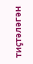тиҫтәләгән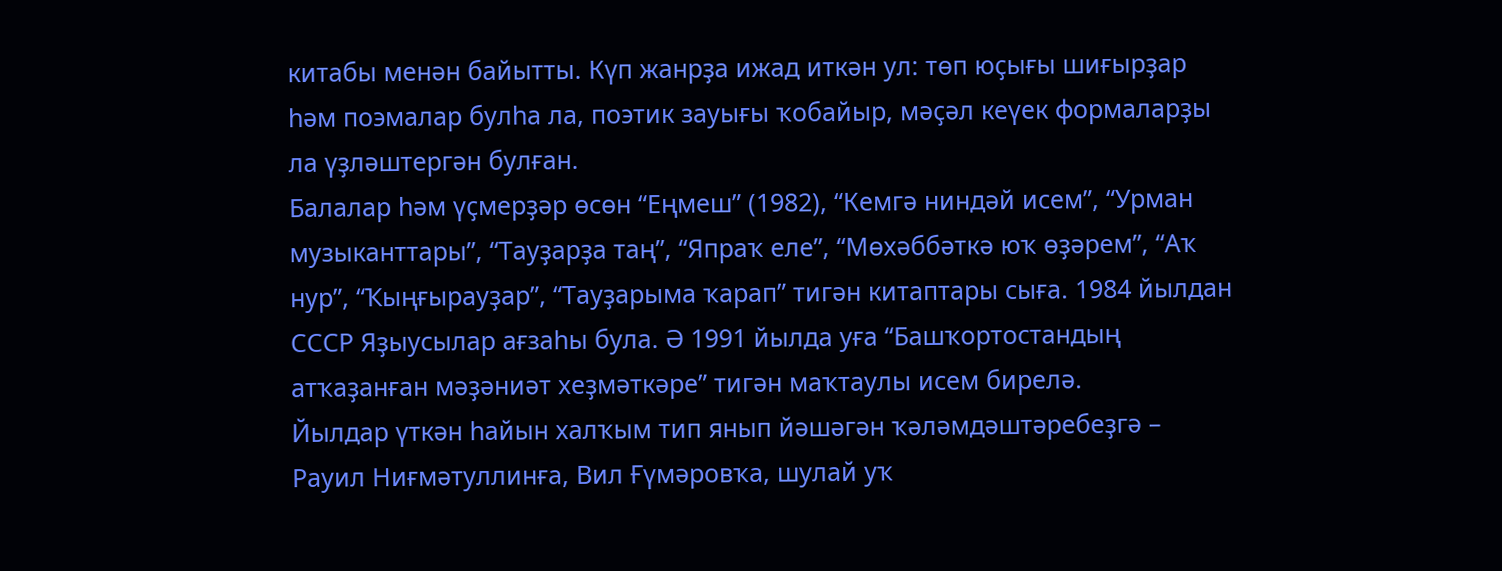китабы менән байытты. Күп жанрҙа ижад иткән ул: төп юҫығы шиғырҙар һәм поэмалар булһа ла, поэтик зауығы ҡобайыр, мәҫәл кеүек формаларҙы ла үҙләштергән булған.
Балалар һәм үҫмерҙәр өсөн “Еңмеш” (1982), “Кемгә ниндәй исем”, “Урман музыканттары”, “Тауҙарҙа таң”, “Япраҡ еле”, “Мөхәббәткә юҡ өҙәрем”, “Аҡ нур”, “Ҡыңғырауҙар”, “Тауҙарыма ҡарап” тигән китаптары сыға. 1984 йылдан СССР Яҙыусылар ағзаһы була. Ә 1991 йылда уға “Башҡортостандың атҡаҙанған мәҙәниәт хеҙмәткәре” тигән маҡтаулы исем бирелә.
Йылдар үткән һайын халҡым тип янып йәшәгән ҡәләмдәштәребеҙгә – Рауил Ниғмәтуллинға, Вил Ғүмәровҡа, шулай уҡ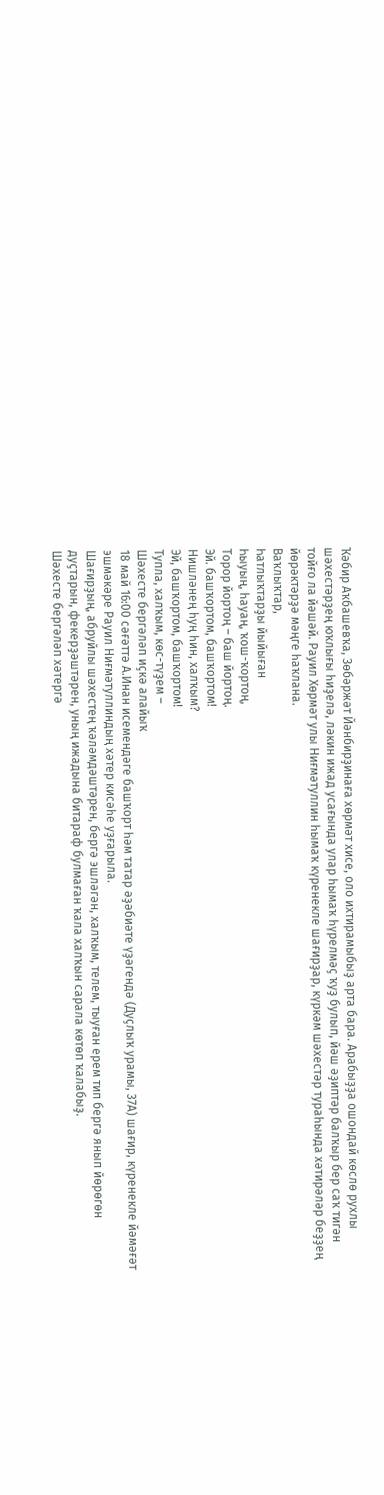Ҡәбир Аҡбашевҡа, Зөбәржәт Йәнбирҙинаға хөрмәт хисе, оло ихтирамыбыҙ арта бара. Арабыҙҙа ошондай көслө рухлы шәхестәрҙең юҡлығы һиҙелә, ләкин ижад усағында улар һымаҡ һүрелмәҫ ҡуҙ булып, йәш әҙиптәр балҡыр бер саҡ тигән тойғо ла йәшәй. Рауил Хөрмәт улы Ниғмәтуллин һымаҡ күренекле шағирҙар, күркәм шәхестәр тураһында хәтирәләр беҙҙең йөрәктәрҙә мәңге һаҡлана.
Ваҡлыҡтар,
Һатлыҡтарҙы йыйыған
Һыуың, һауаң, ҡош-ҡортоң,
Торор йортоң – баш йортоң.
Эй. башҡортом, башҡортом!
Нишләнең һуң һин, халҡым?
Эй, башҡортом, башҡортом!
Тупла, халҡым, көс-түҙем –
Шәхесте бергәләп иҫкә алайыҡ
18 май 16:00 сәғәттә А.Инан исемендәге башҡорт һәм татар әҙәбиәте үҙәгендә (Дуҫлыҡ урамы, 37А) шағир, күренекле йәмәғәт эшмәкәре Рауил Ниғмәтуллиндың хәтер кисәһе уҙғарыла.
Шағирҙың, абруйлы шәхестең ҡәләмдәштәрен, бергә эшләгән, халҡым, телем, тыуған ерем тип бергә янып йөрөгөн дуҫтарын, фекерҙәштәрен, уның ижадына битараф булмаған ҡала халҡын сарала көтөп ҡалабыҙ.
Шәхесте бергәләп хәтергә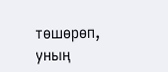төшөрөп, уның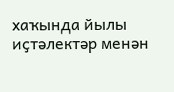хаҡында йылы иҫтәлектәр менән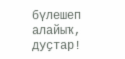бүлешеп алайыҡ, дуҫтар!